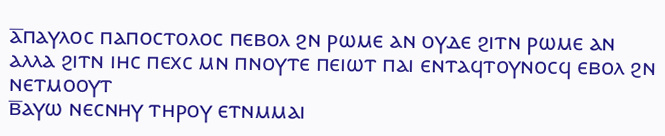ⲁ̅ⲡⲁⲩⲗⲟⲥ ⲡⲁⲡⲟⲥⲧⲟⲗⲟⲥ ⲡⲉⲃⲟⲗ ϩⲛ ⲣⲱⲙⲉ ⲁⲛ ⲟⲩⲇⲉ ϩⲓⲧⲛ ⲣⲱⲙⲉ ⲁⲛ ⲁⲗⲗⲁ ϩⲓⲧⲛ ⲓⲏⲥ ⲡⲉⲭⲥ ⲙⲛ ⲡⲛⲟⲩⲧⲉ ⲡⲉⲓⲱⲧ ⲡⲁⲓ ⲉⲛⲧⲁϥⲧⲟⲩⲛⲟⲥϥ ⲉⲃⲟⲗ ϩⲛ ⲛⲉⲧⲙⲟⲟⲩⲧ
ⲃ̅ⲁⲩⲱ ⲛⲉⲥⲛⲏⲩ ⲧⲏⲣⲟⲩ ⲉⲧⲛⲙⲙⲁⲓ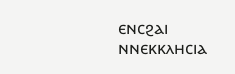ⲉⲛⲥϩⲁⲓ ⲛⲛⲉⲕⲕⲗⲏⲥⲓⲁ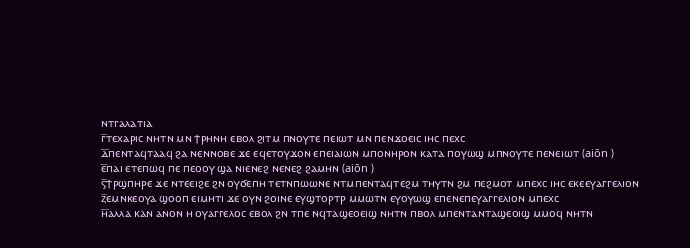ⲛⲧⲅⲁⲗⲁⲧⲓⲁ
ⲅ̅ⲧⲉⲭⲁⲣⲓⲥ ⲛⲏⲧⲛ ⲙⲛ ϯⲣⲏⲛⲏ ⲉⲃⲟⲗ ϩⲓⲧⲙ ⲡⲛⲟⲩⲧⲉ ⲡⲉⲓⲱⲧ ⲙⲛ ⲡⲉⲛϫⲟⲉⲓⲥ ⲓⲏⲥ ⲡⲉⲭⲥ
ⲇ̅ⲡⲉⲛⲧⲁϥⲧⲁⲁϥ ϩⲁ ⲛⲉⲛⲛⲟⲃⲉ ϫⲉ ⲉϥⲉⲧⲟⲩϫⲟⲛ ⲉⲡⲉⲓⲁⲓⲱⲛ ⲙⲡⲟⲛⲏⲣⲟⲛ ⲕⲁⲧⲁ ⲡⲟⲩⲱϣ ⲙⲡⲛⲟⲩⲧⲉ ⲡⲉⲛⲉⲓⲱⲧ (aiōn )
ⲉ̅ⲡⲁⲓ ⲉⲧⲉⲡⲱϥ ⲡⲉ ⲡⲉⲟⲟⲩ ϣⲁ ⲛⲓⲉⲛⲉϩ ⲛⲉⲛⲉϩ ϩⲁⲙⲏⲛ (aiōn )
ⲋ̅ϯⲣϣⲡⲏⲣⲉ ϫⲉ ⲛⲧⲉⲉⲓϩⲉ ϩⲛ ⲟⲩϭⲉⲡⲏ ⲧⲉⲧⲛⲡⲱⲱⲛⲉ ⲛⲧⲙⲡⲉⲛⲧⲁϥⲧⲉϩⲙ ⲧⲏⲩⲧⲛ ϩⲙ ⲡⲉϩⲙⲟⲧ ⲙⲡⲉⲭⲥ ⲓⲏⲥ ⲉⲕⲉⲉⲩⲁⲅⲅⲉⲗⲓⲟⲛ
ⲍ̅ⲉⲙⲛⲕⲉⲟⲩⲁ ϣⲟⲟⲡ ⲉⲓⲙⲏⲧⲓ ϫⲉ ⲟⲩⲛ ϩⲟⲓⲛⲉ ⲉⲩϣⲧⲟⲣⲧⲣ ⲙⲙⲱⲧⲛ ⲉⲩⲟⲩⲱϣ ⲉⲡⲉⲛⲉⲡⲉⲩⲁⲅⲅⲉⲗⲓⲟⲛ ⲙⲡⲉⲭⲥ
ⲏ̅ⲁⲗⲗⲁ ⲕⲁⲛ ⲁⲛⲟⲛ ⲏ ⲟⲩⲁⲅⲅⲉⲗⲟⲥ ⲉⲃⲟⲗ ϩⲛ ⲧⲡⲉ ⲛϥⲧⲁϣⲉⲟⲉⲓϣ ⲛⲏⲧⲛ ⲡⲃⲟⲗ ⲙⲡⲉⲛⲧⲁⲛⲧⲁϣⲉⲟⲓϣ ⲙⲙⲟϥ ⲛⲏⲧⲛ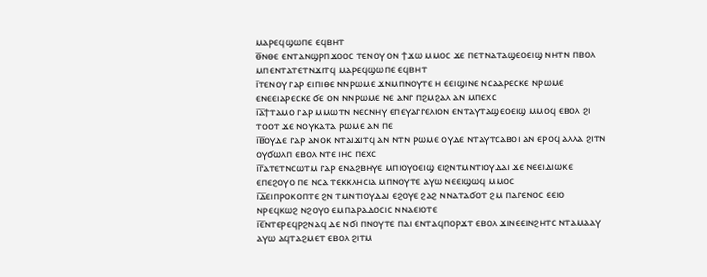ⲙⲁⲣⲉϥϣⲱⲡⲉ ⲉϥⲃⲏⲧ
ⲑ̅ⲛⲑⲉ ⲉⲛⲧⲁⲛϣⲣⲡϫⲟⲟⲥ ⲧⲉⲛⲟⲩ ⲟⲛ ϯϫⲱ ⲙⲙⲟⲥ ϫⲉ ⲡⲉⲧⲛⲁⲧⲁϣⲉⲟⲉⲓϣ ⲛⲏⲧⲛ ⲡⲃⲟⲗ ⲙⲡⲉⲛⲧⲁⲧⲉⲧⲛϫⲓⲧϥ ⲙⲁⲣⲉϥϣⲱⲡⲉ ⲉϥⲃⲏⲧ
ⲓ̅ⲧⲉⲛⲟⲩ ⲅⲁⲣ ⲉⲓⲡⲓⲑⲉ ⲛⲛⲣⲱⲙⲉ ϫⲛⲙⲡⲛⲟⲩⲧⲉ ⲏ ⲉⲉⲓϣⲓⲛⲉ ⲛⲥⲁⲁⲣⲉⲥⲕⲉ ⲛⲣⲱⲙⲉ ⲉⲛⲉⲉⲓⲁⲣⲉⲥⲕⲉ ϭⲉ ⲟⲛ ⲛⲛⲣⲱⲙⲉ ⲛⲉ ⲁⲛⲅ ⲡϩⲙϩⲁⲗ ⲁⲛ ⲙⲡⲉⲭⲥ
ⲓ̅ⲁ̅ϯⲧⲁⲙⲟ ⲅⲁⲣ ⲙⲙⲱⲧⲛ ⲛⲉⲥⲛⲏⲩ ⲉⲡⲉⲩⲁⲅⲅⲉⲗⲓⲟⲛ ⲉⲛⲧⲁⲩⲧⲁϣⲉⲟⲉⲓϣ ⲙⲙⲟϥ ⲉⲃⲟⲗ ϩⲓ ⲧⲟⲟⲧ ϫⲉ ⲛⲟⲩⲕⲁⲧⲁ ⲣⲱⲙⲉ ⲁⲛ ⲡⲉ
ⲓ̅ⲃ̅ⲟⲩⲇⲉ ⲅⲁⲣ ⲁⲛⲟⲕ ⲛⲧⲁⲓϫⲓⲧϥ ⲁⲛ ⲛⲧⲛ ⲣⲱⲙⲉ ⲟⲩⲇⲉ ⲛⲧⲁⲩⲧⲥⲁⲃⲟⲓ ⲁⲛ ⲉⲣⲟϥ ⲁⲗⲗⲁ ϩⲓⲧⲛ ⲟⲩϭⲱⲗⲡ ⲉⲃⲟⲗ ⲛⲧⲉ ⲓⲏⲥ ⲡⲉⲭⲥ
ⲓ̅ⲅ̅ⲁⲧⲉⲧⲛⲥⲱⲧⲙ ⲅⲁⲣ ⲉⲛⲁϩⲃⲏⲩⲉ ⲙⲡⲓⲟⲩⲟⲉⲓϣ ⲉⲓϩⲛⲧⲙⲛⲧⲓⲟⲩⲇⲁⲓ ϫⲉ ⲛⲉⲉⲓⲇⲓⲱⲕⲉ ⲉⲡⲉϩⲟⲩⲟ ⲡⲉ ⲛⲥⲁ ⲧⲉⲕⲕⲗⲏⲥⲓⲁ ⲙⲡⲛⲟⲩⲧⲉ ⲁⲩⲱ ⲛⲉⲉⲓϣⲱϥ ⲙⲙⲟⲥ
ⲓ̅ⲇ̅ⲉⲓⲡⲣⲟⲕⲟⲡⲧⲉ ϩⲛ ⲧⲙⲛⲧⲓⲟⲩⲇⲁⲓ ⲉϩⲟⲩⲉ ϩⲁϩ ⲛⲛⲁⲧⲁϭⲟⲧ ϩⲙ ⲡⲁⲅⲉⲛⲟⲥ ⲉⲉⲓⲟ ⲛⲣⲉϥⲕⲱϩ ⲛϩⲟⲩⲟ ⲉⲙⲡⲁⲣⲁⲇⲟⲥⲓⲥ ⲛⲛⲁⲉⲓⲟⲧⲉ
ⲓ̅ⲉ̅ⲛⲧⲉⲣⲉϥⲣϩⲛⲁϥ ⲇⲉ ⲛϭⲓ ⲡⲛⲟⲩⲧⲉ ⲡⲁⲓ ⲉⲛⲧⲁϥⲡⲟⲣϫⲧ ⲉⲃⲟⲗ ϫⲓⲛⲉⲉⲓⲛϩⲏⲧⲥ ⲛⲧⲁⲙⲁⲁⲩ ⲁⲩⲱ ⲁϥⲧⲁϩⲙⲉⲧ ⲉⲃⲟⲗ ϩⲓⲧⲙ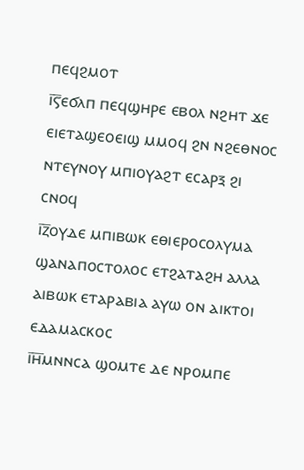ⲡⲉϥϩⲙⲟⲧ
ⲓ̅ⲋ̅ⲉϭⲗⲡ ⲡⲉϥϣⲏⲣⲉ ⲉⲃⲟⲗ ⲛϩⲏⲧ ϫⲉ ⲉⲓⲉⲧⲁϣⲉⲟⲉⲓϣ ⲙⲙⲟϥ ϩⲛ ⲛϩⲉⲑⲛⲟⲥ ⲛⲧⲉⲩⲛⲟⲩ ⲙⲡⲓⲟⲩⲁϩⲧ ⲉⲥⲁⲣⲝ ϩⲓ ⲥⲛⲟϥ
ⲓ̅ⲍ̅ⲟⲩⲇⲉ ⲙⲡⲓⲃⲱⲕ ⲉⲑⲓⲉⲣⲟⲥⲟⲗⲩⲙⲁ ϣⲁⲛⲁⲡⲟⲥⲧⲟⲗⲟⲥ ⲉⲧϩⲁⲧⲁϩⲏ ⲁⲗⲗⲁ ⲁⲓⲃⲱⲕ ⲉⲧⲁⲣⲁⲃⲓⲁ ⲁⲩⲱ ⲟⲛ ⲁⲓⲕⲧⲟⲓ ⲉⲇⲁⲙⲁⲥⲕⲟⲥ
ⲓ̅ⲏ̅ⲙⲛⲛⲥⲁ ϣⲟⲙⲧⲉ ⲇⲉ ⲛⲣⲟⲙⲡⲉ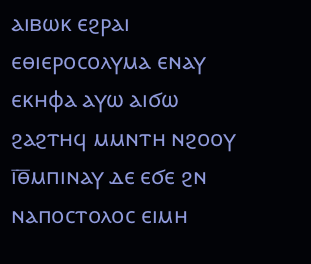ⲁⲓⲃⲱⲕ ⲉϩⲣⲁⲓ ⲉⲑⲓⲉⲣⲟⲥⲟⲗⲩⲙⲁ ⲉⲛⲁⲩ ⲉⲕⲏⲫⲁ ⲁⲩⲱ ⲁⲓϭⲱ ϩⲁϩⲧⲏϥ ⲙⲙⲛⲧⲏ ⲛϩⲟⲟⲩ
ⲓ̅ⲑ̅ⲙⲡⲓⲛⲁⲩ ⲇⲉ ⲉϭⲉ ϩⲛ ⲛⲁⲡⲟⲥⲧⲟⲗⲟⲥ ⲉⲓⲙⲏ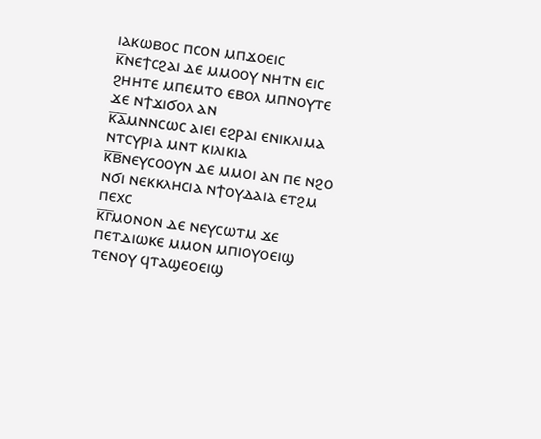ⲓⲁⲕⲱⲃⲟⲥ ⲡⲥⲟⲛ ⲙⲡϫⲟⲉⲓⲥ
ⲕ̅ⲛⲉϯⲥϩⲁⲓ ⲇⲉ ⲙⲙⲟⲟⲩ ⲛⲏⲧⲛ ⲉⲓⲥ ϩⲏⲏⲧⲉ ⲙⲡⲉⲙⲧⲟ ⲉⲃⲟⲗ ⲙⲡⲛⲟⲩⲧⲉ ϫⲉ ⲛϯϫⲓϭⲟⲗ ⲁⲛ
ⲕ̅ⲁ̅ⲙⲛⲛⲥⲱⲥ ⲁⲓⲉⲓ ⲉϩⲣⲁⲓ ⲉⲛⲓⲕⲗⲓⲙⲁ ⲛⲧⲥⲩⲣⲓⲁ ⲙⲛⲧ ⲕⲓⲗⲓⲕⲓⲁ
ⲕ̅ⲃ̅ⲛⲉⲩⲥⲟⲟⲩⲛ ⲇⲉ ⲙⲙⲟⲓ ⲁⲛ ⲡⲉ ⲛϩⲟ ⲛϭⲓ ⲛⲉⲕⲕⲗⲏⲥⲓⲁ ⲛϯⲟⲩⲇⲁⲓⲁ ⲉⲧϩⲙ ⲡⲉⲭⲥ
ⲕ̅ⲅ̅ⲙⲟⲛⲟⲛ ⲇⲉ ⲛⲉⲩⲥⲱⲧⲙ ϫⲉ ⲡⲉⲧⲇⲓⲱⲕⲉ ⲙⲙⲟⲛ ⲙⲡⲓⲟⲩⲟⲉⲓϣ ⲧⲉⲛⲟⲩ ϥⲧⲁϣⲉⲟⲉⲓϣ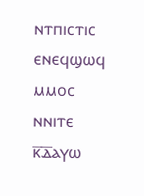ⲛⲧⲡⲓⲥⲧⲓⲥ ⲉⲛⲉϥϣⲱϥ ⲙⲙⲟⲥ ⲛⲛⲓⲧⲉ
ⲕ̅ⲇ̅ⲁⲩⲱ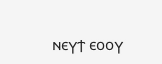ⲛⲉⲩϯ ⲉⲟⲟⲩ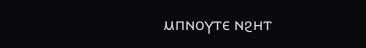ⲙⲡⲛⲟⲩⲧⲉ ⲛϩⲏⲧ